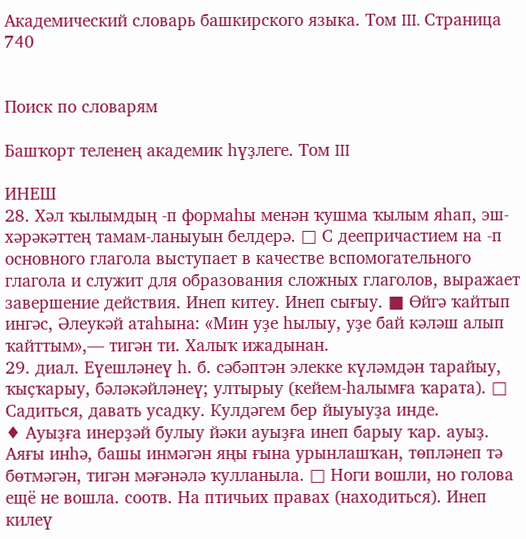Академический словарь башкирского языка. Том III. Страница 740


Поиск по словарям

Башҡорт теленең академик һүҙлеге. Том III

ИНЕШ
28. Хәл ҡылымдың -п формаһы менән ҡушма ҡылым яһап, эш-хәрәкәттең тамам-ланыуын белдерә. □ С деепричастием на -п основного глагола выступает в качестве вспомогательного глагола и служит для образования сложных глаголов, выражает завершение действия. Инеп китеу. Инеп сығыу. ■ Өйгә ҡайтып ингәс, Әлеукәй атаһына: «Мин уҙе һылыу, уҙе бай кәләш алып ҡайттым»,— тигән ти. Халыҡ ижадынан.
29. диал. Еүешләнеү һ. б. сәбәптән элекке күләмдән тарайыу, ҡыҫҡарыу, бәләкәйләнеү; ултырыу (кейем-һалымға ҡарата). □ Садиться, давать усадку. Кулдәгем бер йыуыуҙа инде.
♦ Ауыҙға инерҙәй булыу йәки ауыҙға инеп барыу ҡар. ауыҙ. Аяғы инһә, башы инмәгән яңы ғына урынлашҡан, төпләнеп тә бөтмәгән, тигән мәғәнәлә ҡулланыла. □ Ноги вошли, но голова ещё не вошла. соотв. На птичьих правах (находиться). Инеп килеү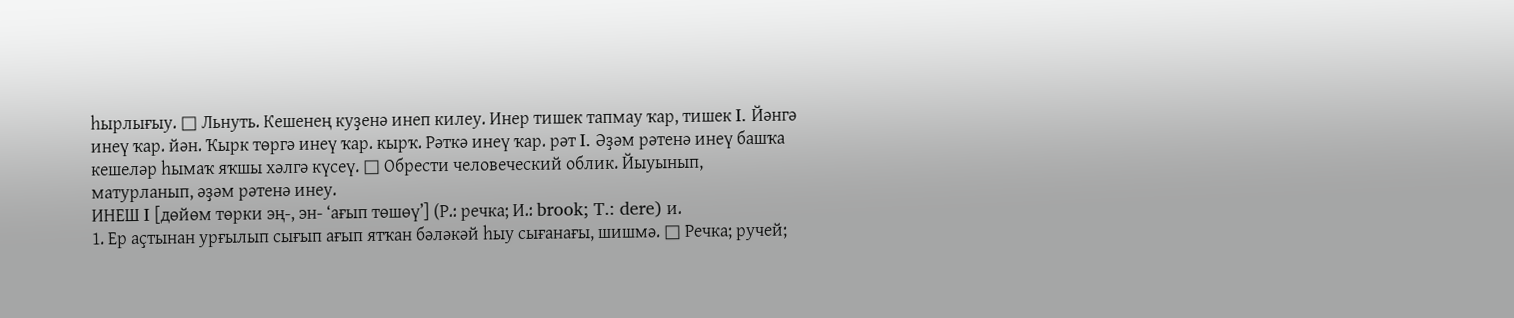һырлығыу. □ Льнуть. Кешенең куҙенә инеп килеу. Инер тишек тапмау ҡар, тишек I. Йәнгә инеү ҡар. йән. Ҡырк төргә инеү ҡар. кырҡ. Рәткә инеү ҡар. рәт I. Әҙәм рәтенә инеү башҡа кешеләр һымаҡ яҡшы хәлгә күсеү. □ Обрести человеческий облик. Йыуынып, матурланып, әҙәм рәтенә инеу.
ИНЕШ I [дөйөм төрки эң-, эн- ‘ағып төшөү’] (Р.: речка; И.: brook; T.: dere) и.
1. Ер аҫтынан урғылып сығып ағып ятҡан бәләкәй һыу сығанағы, шишмә. □ Речка; ручей;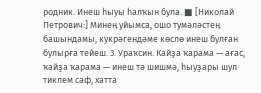родник. Инеш һыуы һалҡын була. ■ [Николай Петрович:] Минең уйымса, ошо тумәләстең башындамы, кукрәгендәме көслө инеш булған булырға тейеш. 3. Ураҡсин. Кайҙа ҡарама — ағас, ҡайҙа ҡарама — инеш тә шишмә, һыуҙары шул тиклем саф, хатта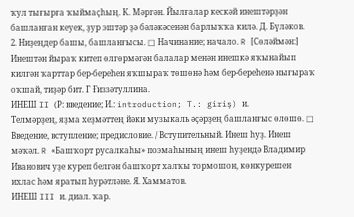ҡул тығырға ҡыймаҫһың. К. Мәргән. Йылғалар кескәй инештәрҙән башланған кеуек, ҙур эштәр ҙә бәләкәсенән барлыҡҡа килә. Д. Бүләков.
2. Ниҙеңдер башы, башланғысы. □ Начинание; начало. R [Сөләймән:] Инештән йыраҡ китеп өлгөрмәгән балалар менән инешкә яҡынайып килгән ҡарттар бер-береһен яҡшыраҡ төшөнә һәм бер-береһенә нығыраҡ оҡшай, тиҙәр бит. Г Ғиззәтуллина.
ИНЕШ II (Р: введение; И.: introduction; T.: giriş) и.
Телмәрҙең, яҙма хеҙмәттең йәки музыкаль әҫәрҙең башланғыс өлөшө. □ Введение, вступление; предисловие. / Вступительный. Инеш һуҙ. Инеш мәҡәл. R «Башҡорт русалкаһы» поэмаһының инеш һуҙендә Владимир Иванович уҙе куреп белгән башҡорт халҡы тормошон, көнкурешен ихлас һәм яратып һурәтләне. Я. Хамматов.
ИНЕШ III и. диал. ҡар.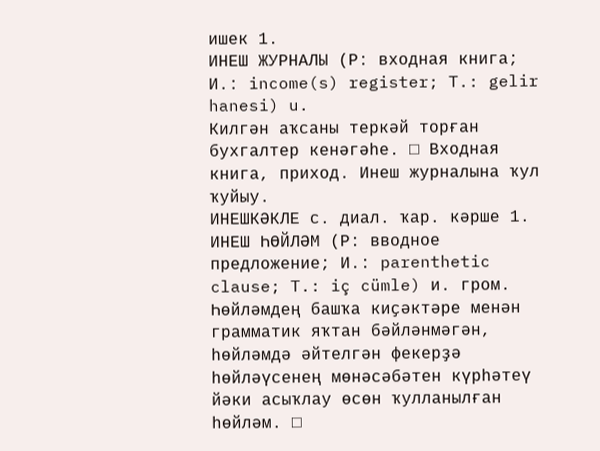ишек 1.
ИНЕШ ЖУРНАЛЫ (Р: входная книга; И.: income(s) register; T.: gelir hanesi) u.
Килгән аҡсаны теркәй торған бухгалтер кенәгәһе. □ Входная книга, приход. Инеш журналына ҡул ҡуйыу.
ИНЕШКӘКЛЕ с. диал. ҡар. кәрше 1.
ИНЕШ ҺӨЙЛӘМ (Р: вводное предложение; И.: parenthetic clause; T.: iç cümle) и. гром.
Һөйләмдең башҡа киҫәктәре менән грамматик яҡтан бәйләнмәгән, һөйләмдә әйтелгән фекерҙә һөйләүсенең мөнәсәбәтен күрһәтеү йәки асыҡлау өсөн ҡулланылған һөйләм. □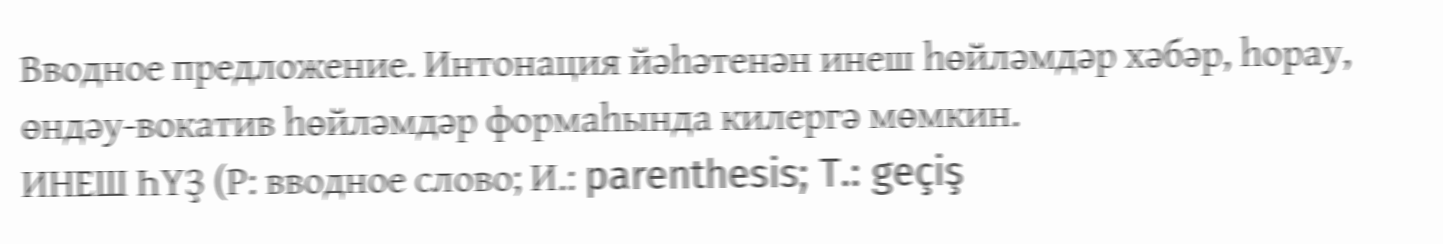Вводное предложение. Интонация йәһәтенән инеш һөйләмдәр хәбәр, һорау, өндәу-вокатив һөйләмдәр формаһында килергә мөмкин.
ИНЕШ ҺҮҘ (Р: вводное слово; И.: parenthesis; T.: geçiş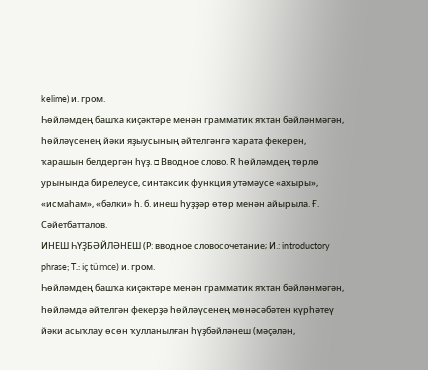kelime) и. гром.
Һөйләмдең башҡа киҫәктәре менән грамматик яҡтан бәйләнмәгән, һөйләүсенең йәки яҙыусының әйтелгәнгә ҡарата фекерен, ҡарашын белдергән һүҙ. □ Вводное слово. R һөйләмдең төрлө урынында бирелеусе, синтаксик функция утәмәусе «ахыры», «исмаһам», «бәлки» һ. б. инеш һуҙҙәр өтөр менән айырыла. Ғ. Сәйетбатталов.
ИНЕШ ҺҮҘБӘЙЛӘНЕШ (Р: вводное словосочетание; И.: introductory phrase; T.: iç tümce) и. гром.
Һөйләмдең башҡа киҫәктәре менән грамматик яҡтан бәйләнмәгән, һөйләмдә әйтелгән фекерҙә һөйләүсенең мөнәсәбәтен күрһәтеү йәки асыҡлау өсөн ҡулланылған һүҙбәйләнеш (мәҫәлән,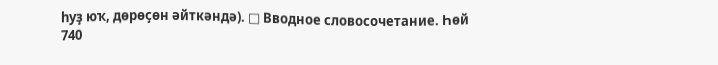һуҙ юҡ, дөрөҫөн әйткәндә). □ Вводное словосочетание. Һөй
740